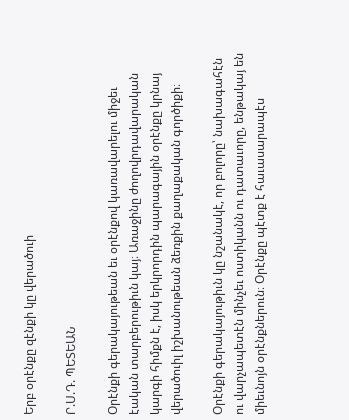Երբ օրէնքը զէնքի կը վերածուի

Ր.Ս.Դ. ՊԵՏԵԱՆ

Օրէնքի գերակայութեան եւ օրէնքով կառավարելու միջեւ էական տարբերութիւն կայ։ Առաջինը ժողովրդավարական կարգի հիմքն է, իսկ երկրորդին պարագային օրէնքը կրնայ վերածուիլ իշխանութեան ձեռքին քաղաքական գործիքի։

Օրէնքի գերակայութիւն կը նշանակէ, որ բոլորը՝ նախագահէն ու վարչապետէն մինչեւ ոստիկանն ու դատաւորը, ենթակայ են միեւնոյն օրէնքներուն։ Օրէնքը պէտք է հաւասարապէս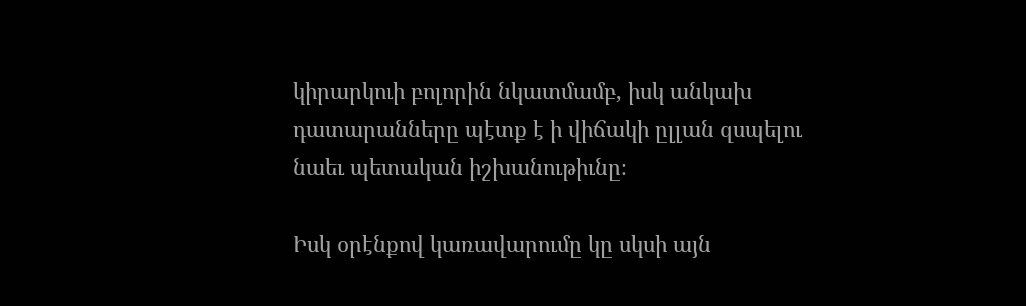կիրարկուի բոլորին նկատմամբ, իսկ անկախ դատարանները պէտք է ի վիճակի ըլլան զսպելու նաեւ պետական իշխանութիւնը։

Իսկ օրէնքով կառավարումը կը սկսի այն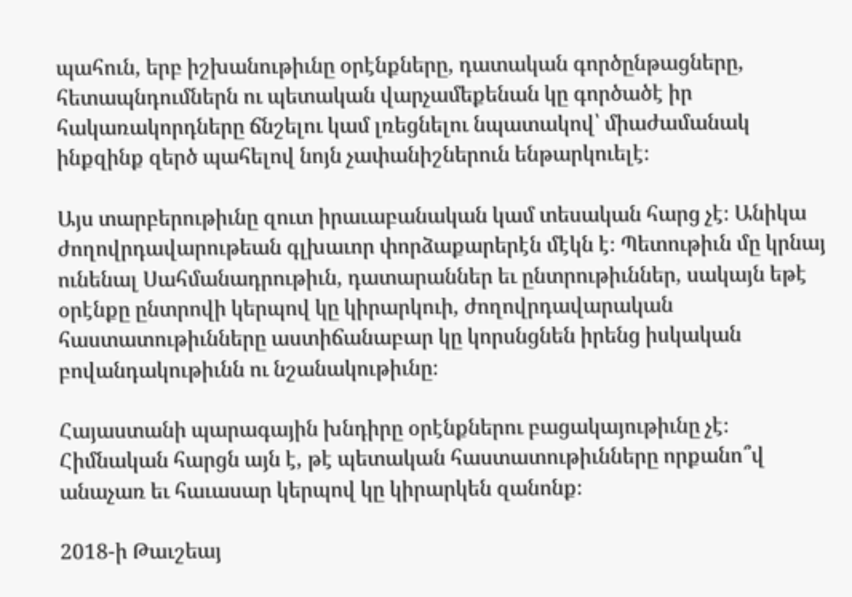պահուն, երբ իշխանութիւնը օրէնքները, դատական գործընթացները, հետապնդումներն ու պետական վարչամեքենան կը գործածէ իր հակառակորդները ճնշելու կամ լռեցնելու նպատակով՝ միաժամանակ ինքզինք զերծ պահելով նոյն չափանիշներուն ենթարկուելէ։

Այս տարբերութիւնը զուտ իրաւաբանական կամ տեսական հարց չէ։ Անիկա ժողովրդավարութեան գլխաւոր փորձաքարերէն մէկն է։ Պետութիւն մը կրնայ ունենալ Սահմանադրութիւն, դատարաններ եւ ընտրութիւններ, սակայն եթէ օրէնքը ընտրովի կերպով կը կիրարկուի, ժողովրդավարական հաստատութիւնները աստիճանաբար կը կորսնցնեն իրենց իսկական բովանդակութիւնն ու նշանակութիւնը։

Հայաստանի պարագային խնդիրը օրէնքներու բացակայութիւնը չէ։ Հիմնական հարցն այն է, թէ պետական հաստատութիւնները որքանո՞վ անաչառ եւ հաւասար կերպով կը կիրարկեն զանոնք։

2018-ի Թաւշեայ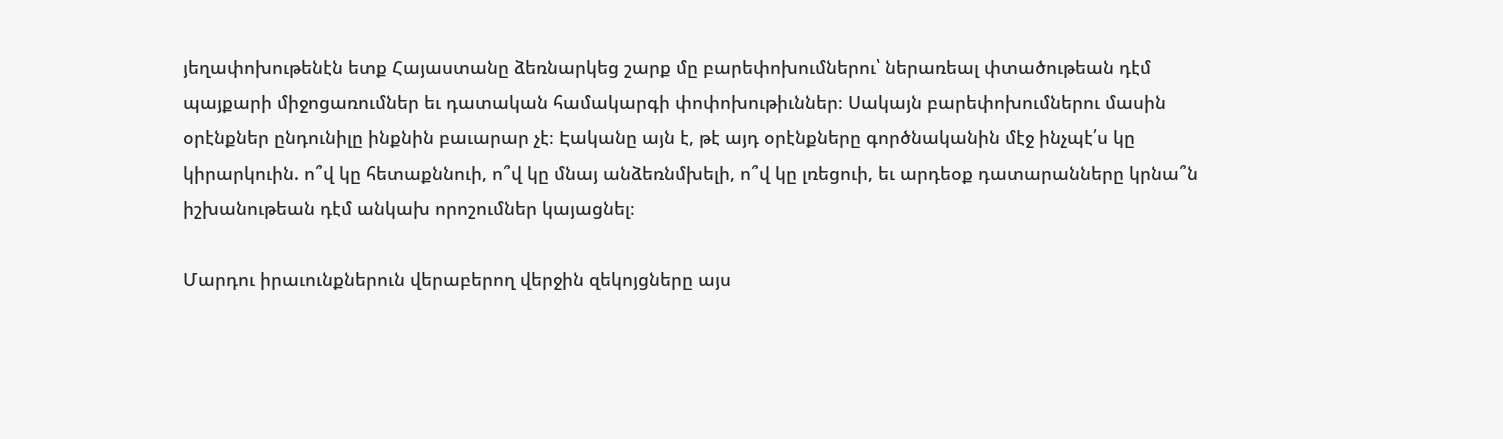յեղափոխութենէն ետք Հայաստանը ձեռնարկեց շարք մը բարեփոխումներու՝ ներառեալ փտածութեան դէմ պայքարի միջոցառումներ եւ դատական համակարգի փոփոխութիւններ։ Սակայն բարեփոխումներու մասին օրէնքներ ընդունիլը ինքնին բաւարար չէ։ Էականը այն է, թէ այդ օրէնքները գործնականին մէջ ինչպէ՛ս կը կիրարկուին. ո՞վ կը հետաքննուի, ո՞վ կը մնայ անձեռնմխելի, ո՞վ կը լռեցուի, եւ արդեօք դատարանները կրնա՞ն իշխանութեան դէմ անկախ որոշումներ կայացնել։

Մարդու իրաւունքներուն վերաբերող վերջին զեկոյցները այս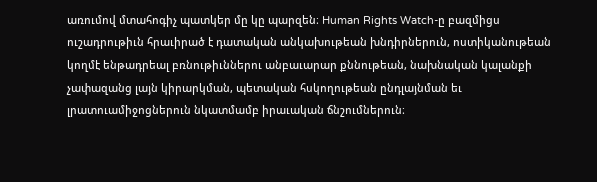առումով մտահոգիչ պատկեր մը կը պարզեն։ Human Rights Watch-ը բազմիցս ուշադրութիւն հրաւիրած է դատական անկախութեան խնդիրներուն, ոստիկանութեան կողմէ ենթադրեալ բռնութիւններու անբաւարար քննութեան, նախնական կալանքի չափազանց լայն կիրարկման, պետական հսկողութեան ընդլայնման եւ լրատուամիջոցներուն նկատմամբ իրաւական ճնշումներուն։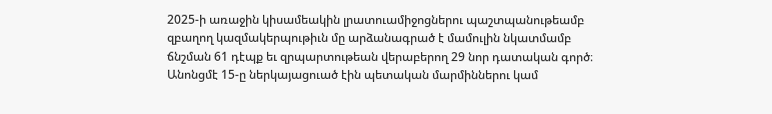2025-ի առաջին կիսամեակին լրատուամիջոցներու պաշտպանութեամբ զբաղող կազմակերպութիւն մը արձանագրած է մամուլին նկատմամբ ճնշման 61 դէպք եւ զրպարտութեան վերաբերող 29 նոր դատական գործ։ Անոնցմէ 15-ը ներկայացուած էին պետական մարմիններու կամ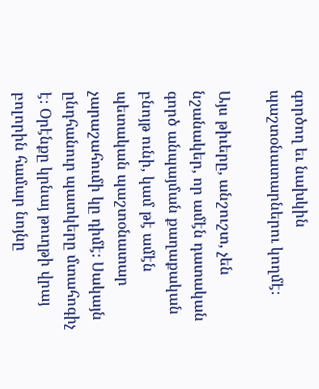գործող եւ նախկին պաշտօնատարներու կողմէ։

Այս թիւերը, անշուշտ, չեն նշանակեր, որ ամէն դատական գործ անպայման քաղաքական բնոյթ ունի, կամ թէ ամէն պետական պաշտօնատար չարաշահումի կը դիմէ։ Սակայն ընդհանուր պատկերը մտահոգիչ է։ Օրէնքը կրնայ թուղթի վրայ բոլորին համար նոյնը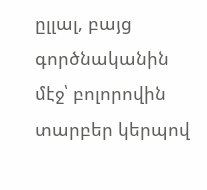ըլլալ, բայց գործնականին մէջ՝ բոլորովին տարբեր կերպով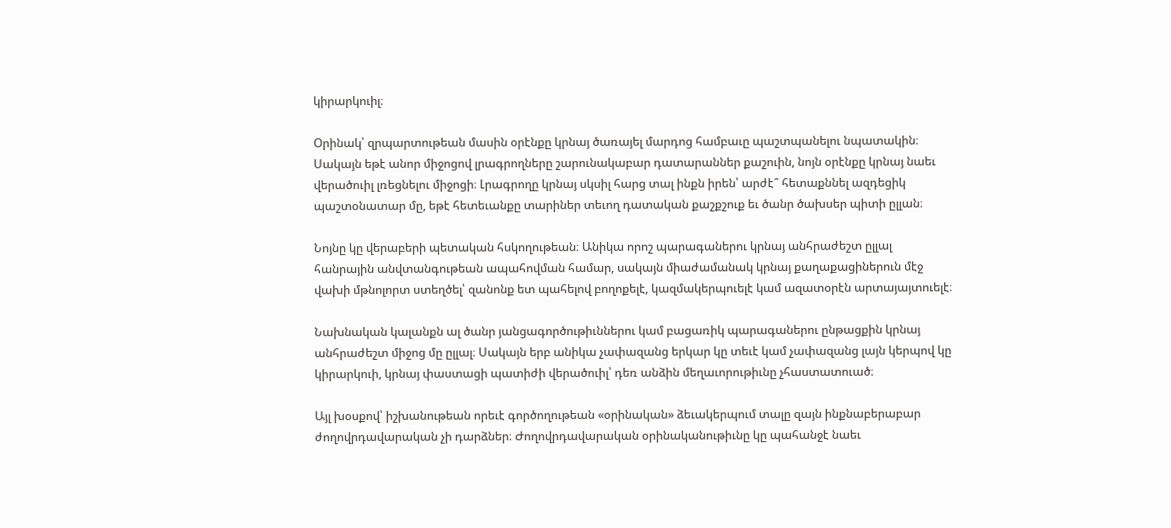կիրարկուիլ։

Օրինակ՝ զրպարտութեան մասին օրէնքը կրնայ ծառայել մարդոց համբաւը պաշտպանելու նպատակին։ Սակայն եթէ անոր միջոցով լրագրողները շարունակաբար դատարաններ քաշուին, նոյն օրէնքը կրնայ նաեւ վերածուիլ լռեցնելու միջոցի։ Լրագրողը կրնայ սկսիլ հարց տալ ինքն իրեն՝ արժէ՞ հետաքննել ազդեցիկ պաշտօնատար մը, եթէ հետեւանքը տարիներ տեւող դատական քաշքշուք եւ ծանր ծախսեր պիտի ըլլան։

Նոյնը կը վերաբերի պետական հսկողութեան։ Անիկա որոշ պարագաներու կրնայ անհրաժեշտ ըլլալ հանրային անվտանգութեան ապահովման համար, սակայն միաժամանակ կրնայ քաղաքացիներուն մէջ վախի մթնոլորտ ստեղծել՝ զանոնք ետ պահելով բողոքելէ, կազմակերպուելէ կամ ազատօրէն արտայայտուելէ։

Նախնական կալանքն ալ ծանր յանցագործութիւններու կամ բացառիկ պարագաներու ընթացքին կրնայ անհրաժեշտ միջոց մը ըլլալ։ Սակայն երբ անիկա չափազանց երկար կը տեւէ կամ չափազանց լայն կերպով կը կիրարկուի, կրնայ փաստացի պատիժի վերածուիլ՝ դեռ անձին մեղաւորութիւնը չհաստատուած։

Այլ խօսքով՝ իշխանութեան որեւէ գործողութեան «օրինական» ձեւակերպում տալը զայն ինքնաբերաբար ժողովրդավարական չի դարձներ։ Ժողովրդավարական օրինականութիւնը կը պահանջէ նաեւ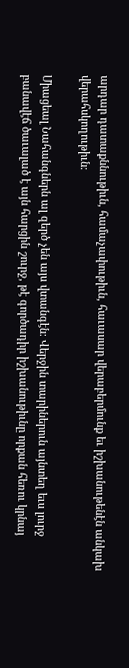արդար դատաքննութիւն, համաչափութիւն, հաւասար վերաբերմունք եւ իշխանութենէն անկախ վերահսկողութիւն։

Միացեալ Նահանգներն ալ զերծ չեն այս վտանգէն։ Վերջին տարիներուն այնտեղ եւս լուրջ բանավէճ ծաւալած է այն հարցին շուրջ, թէ գործադիր իշխանութիւնը որքան հեռու կրնայ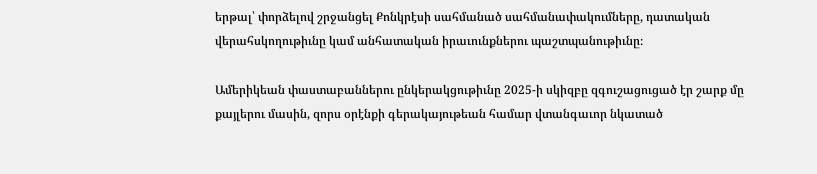երթալ՝ փորձելով շրջանցել Քոնկրէսի սահմանած սահմանափակումները, դատական վերահսկողութիւնը կամ անհատական իրաւունքներու պաշտպանութիւնը։

Ամերիկեան փաստաբաններու ընկերակցութիւնը 2025-ի սկիզբը զգուշացուցած էր շարք մը քայլերու մասին, զորս օրէնքի գերակայութեան համար վտանգաւոր նկատած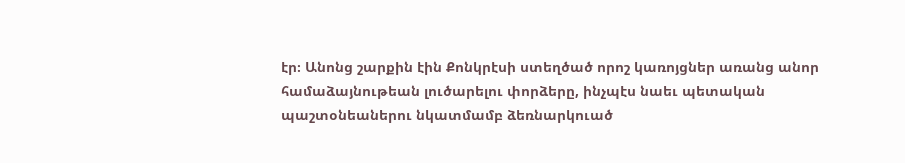էր։ Անոնց շարքին էին Քոնկրէսի ստեղծած որոշ կառոյցներ առանց անոր համաձայնութեան լուծարելու փորձերը, ինչպէս նաեւ պետական պաշտօնեաներու նկատմամբ ձեռնարկուած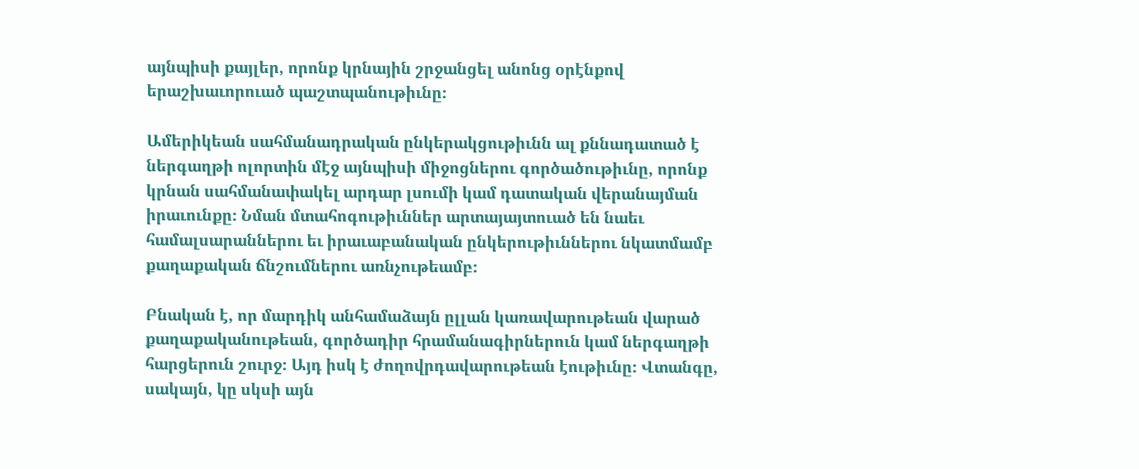այնպիսի քայլեր, որոնք կրնային շրջանցել անոնց օրէնքով երաշխաւորուած պաշտպանութիւնը։

Ամերիկեան սահմանադրական ընկերակցութիւնն ալ քննադատած է ներգաղթի ոլորտին մէջ այնպիսի միջոցներու գործածութիւնը, որոնք կրնան սահմանափակել արդար լսումի կամ դատական վերանայման իրաւունքը։ Նման մտահոգութիւններ արտայայտուած են նաեւ համալսարաններու եւ իրաւաբանական ընկերութիւններու նկատմամբ քաղաքական ճնշումներու առնչութեամբ։

Բնական է, որ մարդիկ անհամաձայն ըլլան կառավարութեան վարած քաղաքականութեան, գործադիր հրամանագիրներուն կամ ներգաղթի հարցերուն շուրջ։ Այդ իսկ է ժողովրդավարութեան էութիւնը։ Վտանգը, սակայն, կը սկսի այն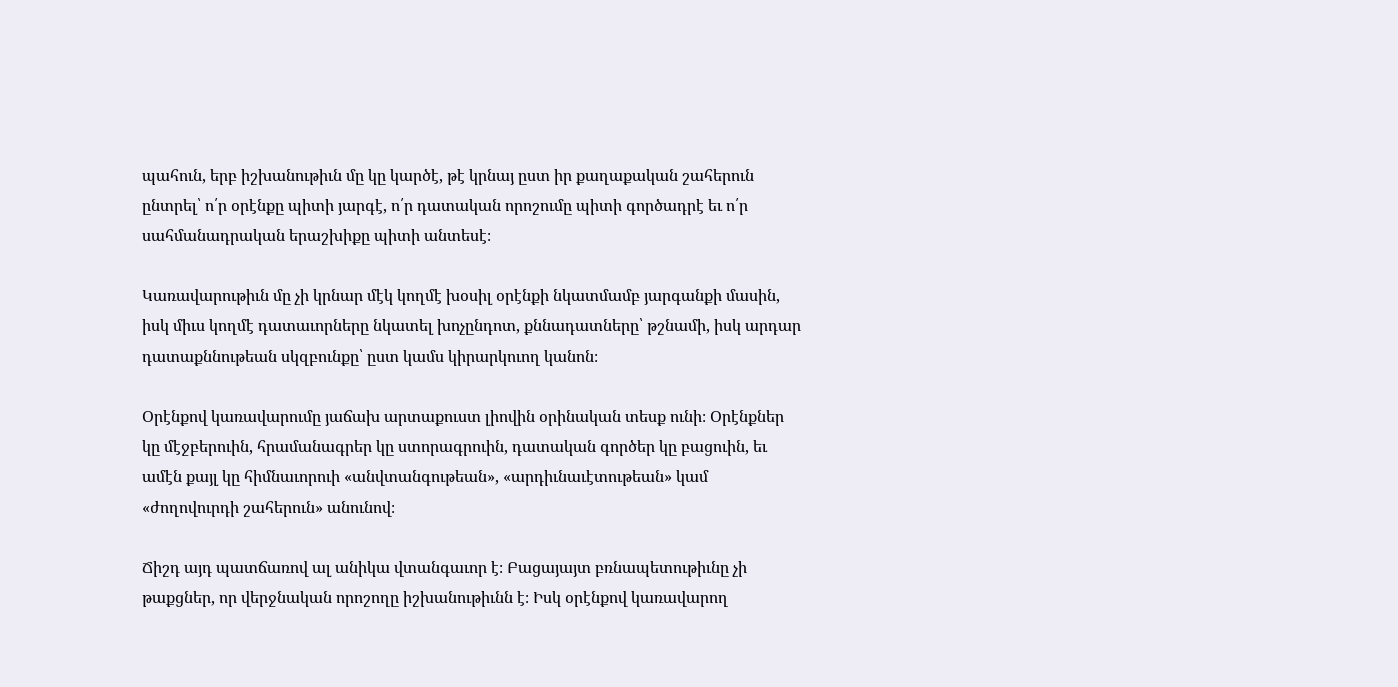պահուն, երբ իշխանութիւն մը կը կարծէ, թէ կրնայ ըստ իր քաղաքական շահերուն ընտրել՝ ո՛ր օրէնքը պիտի յարգէ, ո՛ր դատական որոշումը պիտի գործադրէ եւ ո՛ր սահմանադրական երաշխիքը պիտի անտեսէ։

Կառավարութիւն մը չի կրնար մէկ կողմէ խօսիլ օրէնքի նկատմամբ յարգանքի մասին, իսկ միւս կողմէ դատաւորները նկատել խոչընդոտ, քննադատները՝ թշնամի, իսկ արդար դատաքննութեան սկզբունքը՝ ըստ կամս կիրարկուող կանոն։

Օրէնքով կառավարումը յաճախ արտաքուստ լիովին օրինական տեսք ունի։ Օրէնքներ կը մէջբերուին, հրամանագրեր կը ստորագրուին, դատական գործեր կը բացուին, եւ ամէն քայլ կը հիմնաւորուի «անվտանգութեան», «արդիւնաւէտութեան» կամ «ժողովուրդի շահերուն» անունով։

Ճիշդ այդ պատճառով ալ անիկա վտանգաւոր է։ Բացայայտ բռնապետութիւնը չի թաքցներ, որ վերջնական որոշողը իշխանութիւնն է։ Իսկ օրէնքով կառավարող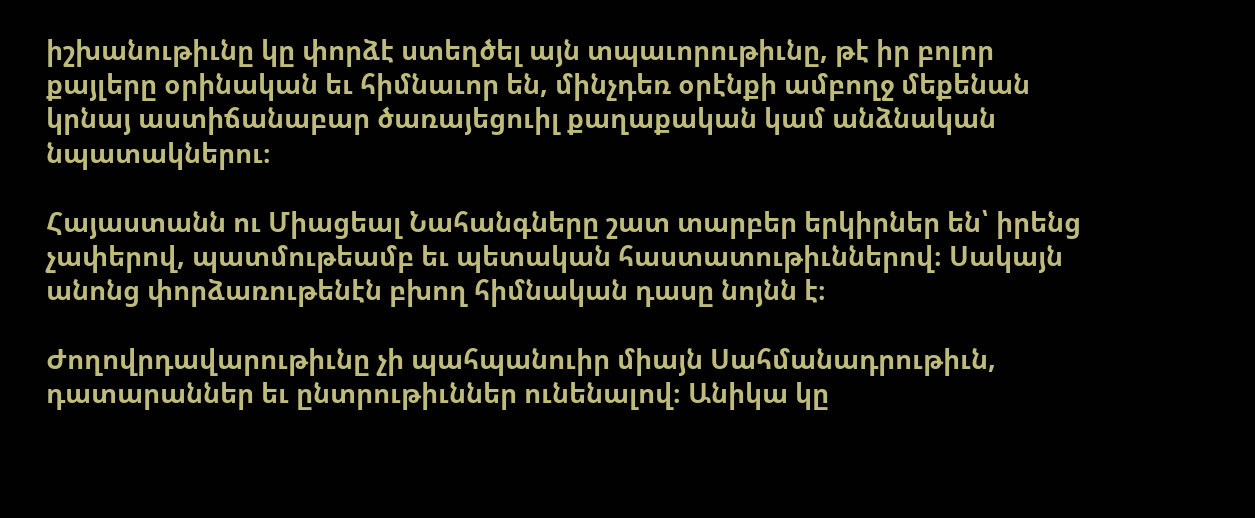իշխանութիւնը կը փորձէ ստեղծել այն տպաւորութիւնը, թէ իր բոլոր քայլերը օրինական եւ հիմնաւոր են, մինչդեռ օրէնքի ամբողջ մեքենան կրնայ աստիճանաբար ծառայեցուիլ քաղաքական կամ անձնական նպատակներու։

Հայաստանն ու Միացեալ Նահանգները շատ տարբեր երկիրներ են՝ իրենց չափերով, պատմութեամբ եւ պետական հաստատութիւններով։ Սակայն անոնց փորձառութենէն բխող հիմնական դասը նոյնն է։

Ժողովրդավարութիւնը չի պահպանուիր միայն Սահմանադրութիւն, դատարաններ եւ ընտրութիւններ ունենալով։ Անիկա կը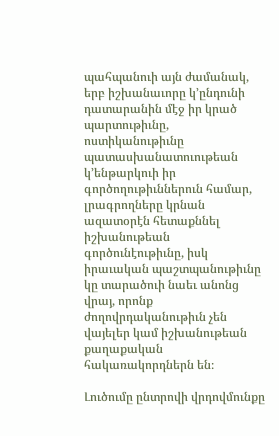պահպանուի այն ժամանակ, երբ իշխանաւորը կ’ընդունի դատարանին մէջ իր կրած պարտութիւնը, ոստիկանութիւնը պատասխանատուութեան կ’ենթարկուի իր գործողութիւններուն համար, լրագրողները կրնան ազատօրէն հետաքննել իշխանութեան գործունէութիւնը, իսկ իրաւական պաշտպանութիւնը կը տարածուի նաեւ անոնց վրայ, որոնք ժողովրդականութիւն չեն վայելեր կամ իշխանութեան քաղաքական հակառակորդներն են։

Լուծումը ընտրովի վրդովմունքը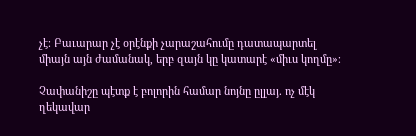չէ։ Բաւարար չէ օրէնքի չարաշահումը դատապարտել միայն այն ժամանակ, երբ զայն կը կատարէ «միւս կողմը»։

Չափանիշը պէտք է բոլորին համար նոյնը ըլլայ. ոչ մէկ ղեկավար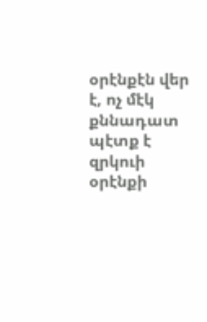օրէնքէն վեր է, ոչ մէկ քննադատ պէտք է զրկուի օրէնքի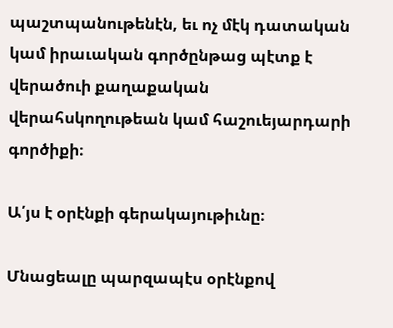պաշտպանութենէն, եւ ոչ մէկ դատական կամ իրաւական գործընթաց պէտք է վերածուի քաղաքական վերահսկողութեան կամ հաշուեյարդարի գործիքի։

Ա՛յս է օրէնքի գերակայութիւնը։

Մնացեալը պարզապէս օրէնքով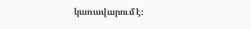կառավարում է։